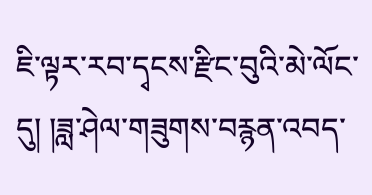ཇི་ལྟར་རབ་དྭངས་རྫིང་བུའི་མེ་ལོང་དུ། །ཟླ་ཤེལ་གཟུགས་བརྙན་འབད་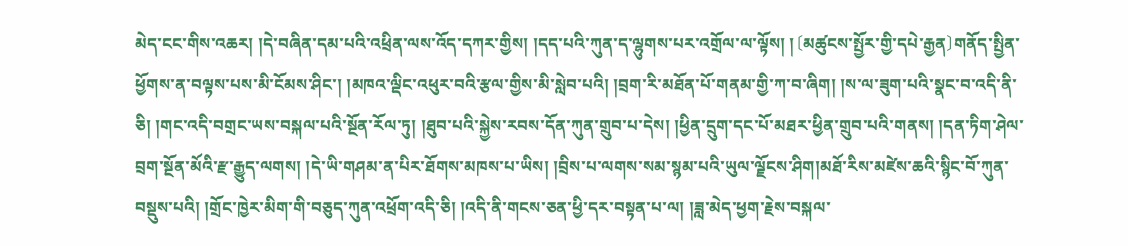མེད་ངང་གིས་འཆར། །དེ་བཞིན་དམ་པའི་འཕྲིན་ལས་འོད་དཀར་གྱིས། །དད་པའི་ཀུན་ད་ལྷུགས་པར་འགྲོལ་ལ་ལྟོས། །〔མཚུངས་སྤྱོར་གྱི་དཔེ་རྒྱན〕གནོད་སྤྱིན་ཕྱོགས་ན་བལྟས་པས་མི་ངོམས་ཤིང་། །མཁའ་ལྡིང་འཕུར་བའི་རྩལ་གྱིས་མི་སླེབ་པའི། །བྲག་རི་མཐོན་པོ་གནམ་གྱི་ཀ་བ་ཞིག། །ས་ལ་ཟུག་པའི་སྣང་བ་འདི་ནི་ཅི། །གང་འདི་བགྲང་ཡས་བསྐལ་པའི་སྔོན་རོལ་ཏུ། །ཐུབ་པའི་སྐྱེས་རབས་དོན་ཀུན་གྲུབ་པ་དེས། །ཕྱིན་དྲུག་དང་པོ་མཐར་ཕྱིན་གྲུབ་པའི་གནས། །དན་ཏིག་ཤེལ་བྲག་སྔོན་མོའི་རྫ་རྒྱུད་ལགས། །དེ་ཡི་གཤམ་ན་པིར་ཐོགས་མཁས་པ་ཡིས། །བྲིས་པ་ལགས་སམ་སྙམ་པའི་ཡུལ་ལྗོངས་ཤིག།མཐོ་རིས་མཛེས་ཆའི་སྙིང་བོ་ཀུན་བསྡུས་པའི། །གྲོང་ཁྱེར་མིག་གི་བཅུད་ཀུན་འཕྲོག་འདི་ཅི། །འདི་ནི་གངས་ཅན་ཕྱི་དར་བསྟན་པ་ལ། །ཟླ་མེད་ཕྱག་རྗེས་བསྐལ་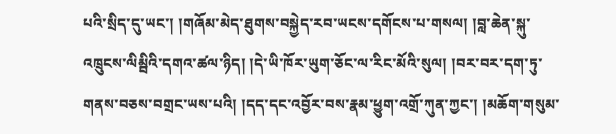པའི་སྲིད་དུ་ཡང་། །གཞོམ་མེད་ཐུགས་བསྐྱེད་རབ་ཡངས་དགོངས་པ་གསལ། །བླ་ཆེན་སྐུ་འཁྲུངས་ལིམྦིའི་དགའ་ཚལ་ཉིད། །དེ་ཡི་ཁོར་ཡུག་ཅོང་ལ་རིང་མོའི་སུལ། །བར་བར་དག་ཏུ་གནས་བཅས་བགྲང་ཡས་པའི། །དད་དང་འབྱོར་བས་རྣམ་ཕྱུག་འགྲོ་ཀུན་ཀྱང་། །མཆོག་གསུམ་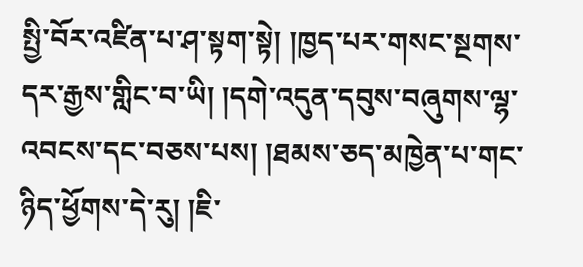སྤྱི་བོར་འཛིན་པ་ཤ་སྟག་སྟེ། །ཁྱད་པར་གསང་སྔགས་དར་རྒྱས་གླིང་བ་ཡི། །དགེ་འདུན་དབུས་བཞུགས་ལྷ་འབངས་དང་བཅས་པས། །ཐམས་ཅད་མཁྱེན་པ་གང་ཉིད་ཕྱོགས་དེ་རུ། །ཇི་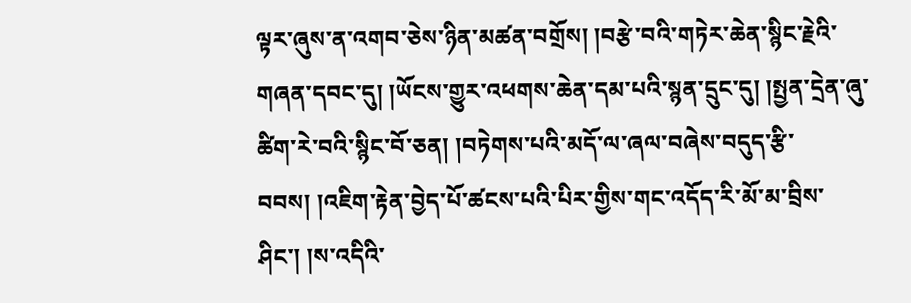ལྟར་ཞུས་ན་འགབ་ཅེས་ཉིན་མཚན་བགྲོས། །བརྩེ་བའི་གཏེར་ཆེན་སྙིང་རྗེའི་གཞན་དབང་དུ། །ཡོངས་གྱུར་འཕགས་ཆེན་དམ་པའི་སྙན་དྲུང་དུ། །སྤྱན་དྲེན་ཞུ་ཚིག་རེ་བའི་སྙིང་བོ་ཅན། །བཏེགས་པའི་མདོ་ལ་ཞལ་བཞེས་བདུད་རྩི་བབས། །འཇིག་རྟེན་བྱེད་པོ་ཚངས་པའི་པིར་གྱིས་གང་འདོད་རི་མོ་མ་བྲིས་ཤིང་། །ས་འདིའི་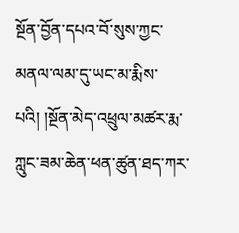སྔོན་བྱོན་དཔའ་བོ་སུས་ཀྱང་མནལ་ལམ་དུ་ཡང་མ་རྨིས་པའི། །སྔོན་མེད་འཕྲུལ་མཚར་རྨ་ཀླུང་ཟམ་ཆེན་ཕན་ཚུན་ཐད་ཀར་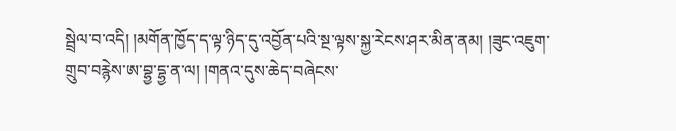སྦྲེལ་བ་འདི། །མགོན་ཁྱོད་ད་ལྟ་ཉིད་དུ་འབྱོན་པའི་སྔ་ལྟས་སྐྱ་རེངས་ཤར་མིན་ནམ། །ཟུང་འཇུག་གྲུབ་བརྙེས་ཨ་བྷྱ་དྷྱ་ན་ལ། །གནའ་དུས་ཆེད་བཞེངས་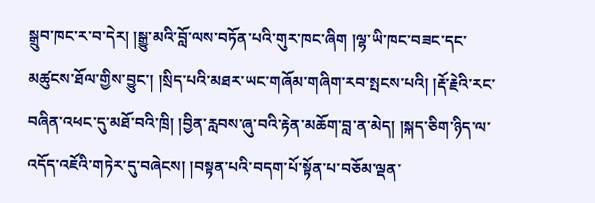སྒྲུབ་ཁང་ར་བ་དེར། །སྒྱུ་མའི་བློ་ལས་བཏོན་པའི་གུར་ཁང་ཞིག །ལྷ་ཡི་ཁང་བཟང་དང་མཚུངས་ཐོལ་གྱིས་བྱུང་། །སྲིད་པའི་མཐར་ཡང་གཞོམ་གཞིག་རབ་སྤངས་པའི། །རྡོ་རྗེའི་རང་བཞིན་འཕང་དུ་མཐོ་བའི་ཁྲི། །བྱིན་རླབས་ཞུ་བའི་རྟེན་མཆོག་བླ་ན་མེད། །སྐད་ཅིག་ཉིད་ལ་འདོད་འཇོའི་གཏེར་དུ་བཞེངས། །བསྟན་པའི་བདག་པོ་སྟོན་པ་བཅོམ་ལྡན་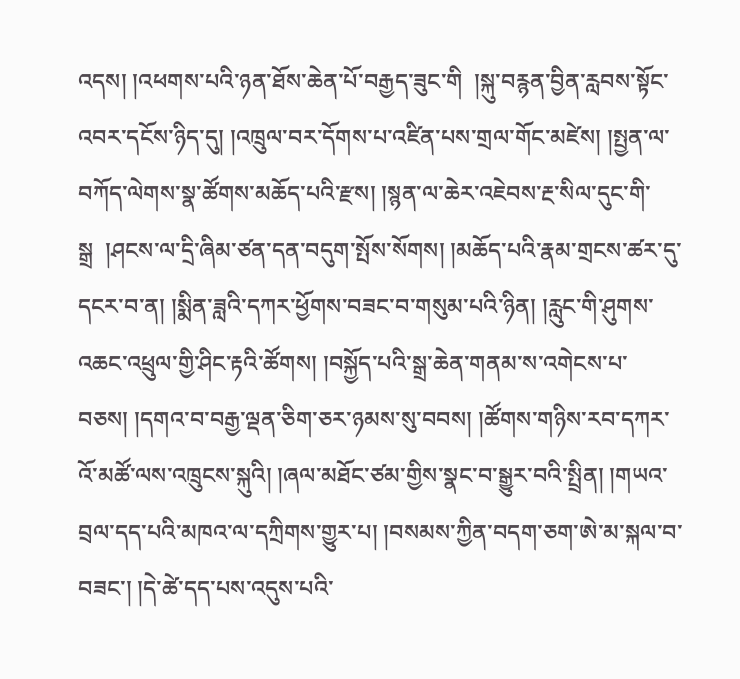འདས། །འཕགས་པའི་ཉན་ཐོས་ཆེན་པོ་བརྒྱད་ཟུང་གི  །སྐུ་བརྙན་བྱིན་རླབས་སྟོང་འབར་དངོས་ཉིད་དུ། །འཁྲུལ་བར་དོགས་པ་འཛིན་པས་གྲལ་གོང་མཛེས། །སྤྱན་ལ་བཀོད་ལེགས་སྣ་ཚོགས་མཆོད་པའི་རྫས། །སྙན་ལ་ཆེར་འཇེབས་རྔ་སིལ་དུང་གི་སྒྲ  །ཤངས་ལ་དྲི་ཞིམ་ཙན་དན་བདུག་སྤོས་སོགས། །མཆོད་པའི་རྣམ་གྲངས་ཚར་དུ་དངར་བ་ན། །སྨིན་ཟླའི་དཀར་ཕྱོགས་བཟང་བ་གསུམ་པའི་ཉིན། །རླུང་གི་ཤུགས་འཆང་འཕྲུལ་གྱི་ཤིང་རྟའི་ཚོགས། །བསྐྱོད་པའི་སྒྲ་ཆེན་གནམ་ས་འགེངས་པ་བཅས། །དགའ་བ་བརྒྱ་ལྡན་ཅིག་ཅར་ཉམས་སུ་བབས། །ཚོགས་གཉིས་རབ་དཀར་འོ་མཚོ་ལས་འཁྲུངས་སྐུའི། །ཞལ་མཐོང་ཙམ་གྱིས་སྣང་བ་སྒྱུར་བའི་སྤྲིན། །གཡའ་བྲལ་དད་པའི་མཁའ་ལ་དཀྲིགས་གྱུར་པ། །བསམས་ཀྱིན་བདག་ཅག་ཨེ་མ་སྐལ་བ་བཟང་། །དེ་ཚེ་དད་པས་འདུས་པའི་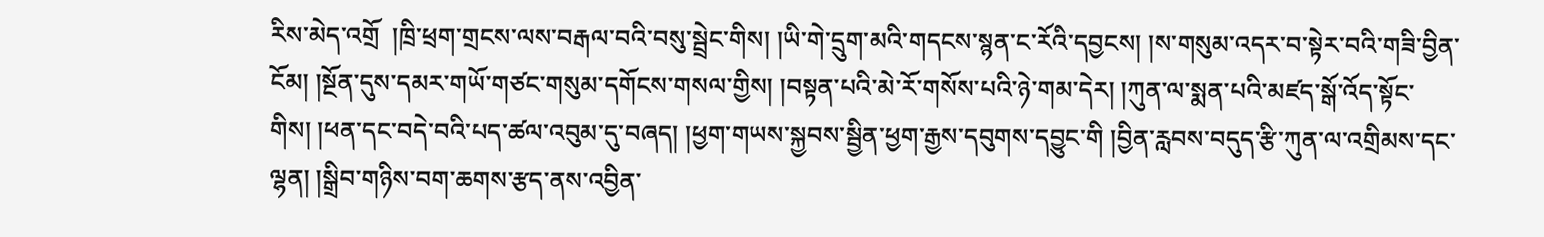རིས་མེད་འགྲོ  །ཁྲི་ཕྲག་གྲངས་ལས་བརྒལ་བའི་བསུ་སྦྲེང་གིས། །ཡི་གེ་དྲུག་མའི་གདངས་སྙན་ང་རོའི་དབྱངས། །ས་གསུམ་འདར་བ་སྟེར་བའི་གཟི་བྱིན་ངོམ། །སྔོན་དུས་དམར་གཡོ་གཙང་གསུམ་དགོངས་གསལ་གྱིས། །བསྟན་པའི་མེ་རོ་གསོས་པའི་ཉེ་གམ་དེར། །ཀུན་ལ་སྨན་པའི་མཛད་སྒོ་འོད་སྟོང་གིས། །ཕན་དང་བདེ་བའི་པད་ཚལ་འབུམ་དུ་བཞད། །ཕྱག་གཡས་སྐྱབས་སྦྱིན་ཕྱག་རྒྱས་དབུགས་དབྱུང་གི །བྱིན་རླབས་བདུད་རྩི་ཀུན་ལ་འགྲིམས་དང་ལྷན། །སྒྲིབ་གཉིས་བག་ཆགས་རྩད་ནས་འབྱིན་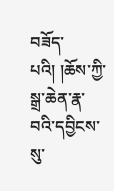བཟོད་པའི། །ཆོས་ཀྱི་སྒྲ་ཆེན་རྣ་བའི་དབྱིངས་སུ་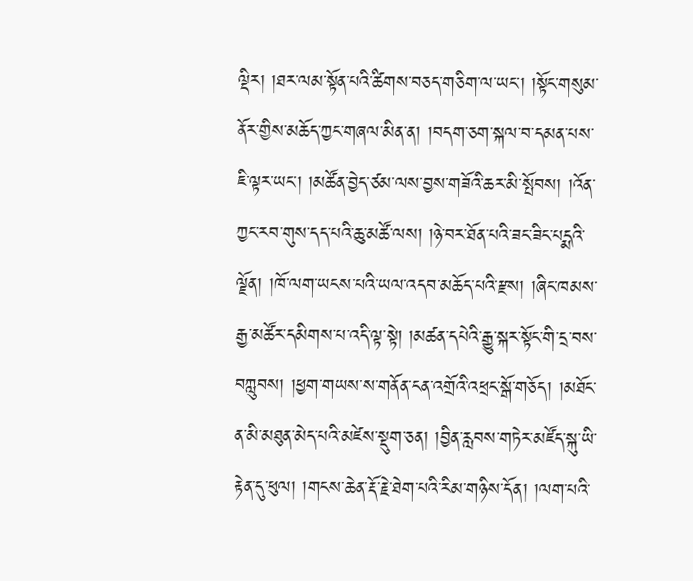ལྡིར། །ཐར་ལམ་སྟོན་པའི་ཚིགས་བཅད་གཅིག་ལ་ཡང་། །སྟོང་གསུམ་ནོར་གྱིས་མཆོད་ཀྱང་གཞལ་མིན་ན། །བདག་ཅག་སྐལ་བ་དམན་པས་ཇི་ལྟར་ཡང་། །མཚོན་བྱེད་ཙམ་ལས་བྱས་གཟོའི་ཆར་མི་སྤོབས། །འོན་ཀྱང་རབ་གུས་དད་པའི་ཆུ་མཚོ་ལས། །ཉེ་བར་ཐོན་པའི་ཟང་ཟིང་པདྨའི་ལྗོན། །ཁོ་ལག་ཡངས་པའི་ཡལ་འདབ་མཆོད་པའི་རྫས། །ཞིང་ཁམས་རྒྱ་མཚོར་དམིགས་པ་འདི་ལྟ་སྟེ། །མཚན་དཔེའི་རྒྱུ་སྐར་སྟོང་གི་དྲ་བས་བཀླུབས། །ཕྱག་གཡས་ས་གནོན་ངན་འགྲོའི་འཕྲང་སྒོ་གཅོད། །མཐོང་ན་མི་མཐུན་མེད་པའི་མཛེས་སྡུག་ཅན། །བྱིན་རླབས་གཏེར་མཛོད་སྐུ་ཡི་རྟེན་དུ་ཕུལ། །གངས་ཆེན་རྡོ་རྗེ་ཐེག་པའི་རིམ་གཉིས་དོན། །ལག་པའི་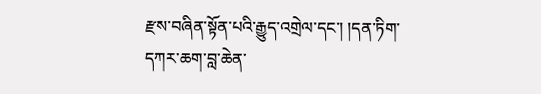རྫས་བཞིན་སྟོན་པའི་རྒྱུད་འགྲེལ་དང་། །དན་ཏིག་དཀར་ཆག་བླ་ཆེན་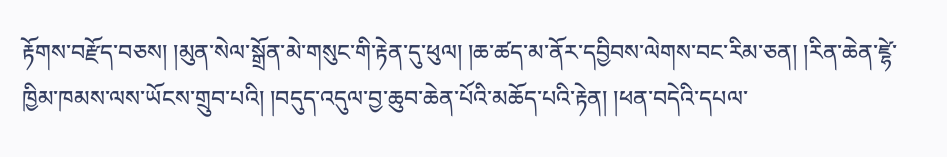རྟོགས་བརྫོད་བཅས། །མུན་སེལ་སྒྲོན་མེ་གསུང་གི་རྟེན་དུ་ཕུལ། །ཆ་ཚད་མ་ནོར་དབྱིབས་ལེགས་བང་རིམ་ཅན། །རིན་ཆེན་ཛྷེ་ཁྱིམ་ཁམས་ལས་ཡོངས་གྲུབ་པའི། །བདུད་འདུལ་བྱ་ཆུབ་ཆེན་པོའི་མཆོད་པའི་རྟེན། །ཕན་བདེའི་དཔལ་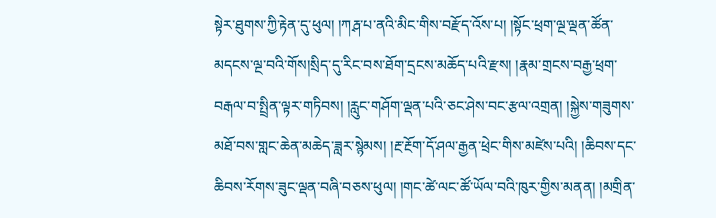སྟེར་ཐུགས་ཀྱི་རྟེན་དུ་ཕུལ། །ཀརྴ་པ་ནའི་མིང་གིས་བརྫོད་འོས་པ། །སྟོང་ཕྲག་ལྔ་ལྡན་ཚོན་མདངས་ལྔ་བའི་གོས།སྲིད་དུ་རིང་བས་ཐོག་དྲངས་མཆོད་པའི་རྫས། །རྣམ་གྲངས་བརྒྱ་ཕྲག་བརྒལ་བ་སྤྲིན་ལྟར་གཏིབས། །རླུང་གཤོག་ལྡན་པའི་ཅང་ཤེས་བང་རྩལ་འགྲན། །སྐྱེས་གཟུགས་མཐོ་བས་གླང་ཆེན་མཆེད་ཟླར་སྙེམས། །རྔ་རྔོག་དོ་ཤལ་རྒྱན་ཕྲེང་གིས་མཛེས་པའི། །ཆིབས་དང་ཆིབས་རོགས་ཟུང་ལྡན་བཞི་བཅས་ཕུལ། །གང་ཚེ་ལང་ཚོ་ཡོལ་བའི་ཁུར་གྱིས་མནན། །མགྲིན་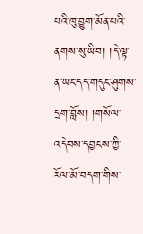པའི་ཁུ་བྱུག་མོན་པའི་ནགས་སུ་ཡིབ། །དེ་ལྟ་ན་ཡང་དད་གདུང་ཤུགས་དྲག་བློས། །གསོལ་འདེབས་དབྱངས་ཀྱི་རོལ་མོ་བདག་གིས་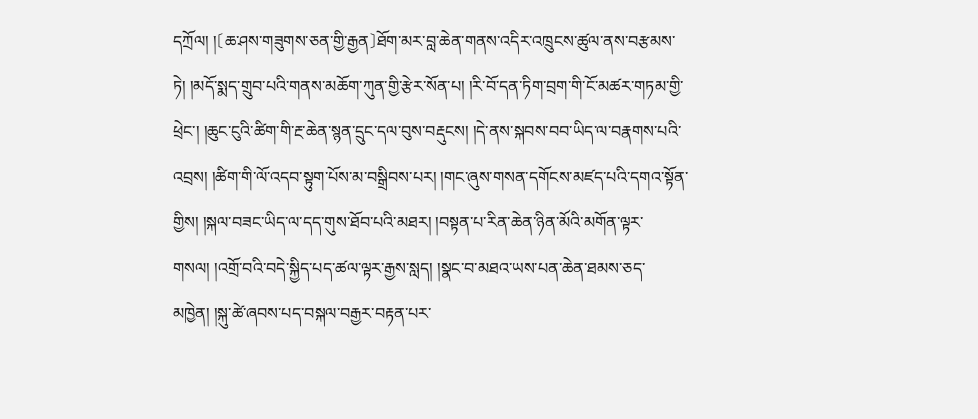དཀྲོལ། །〔ཆ་ཤས་གཟུགས་ཅན་གྱི་རྒྱན〕ཐོག་མར་བླ་ཆེན་གནས་འདིར་འཁྲུངས་ཚུལ་ནས་བརྩམས་ཏེ། །མདོ་སྨད་གྲུབ་པའི་གནས་མཆོག་ཀུན་གྱི་རྩེར་སོན་པ། །རི་བོ་དན་ཏིག་བྲག་གི་ངོ་མཚར་གཏམ་གྱི་ཕྲེང་། །ཆུང་ངུའི་ཚིག་གི་རྔ་ཆེན་སྙན་དྲུང་དལ་བུས་བརྡུངས། །དེ་ནས་སྐབས་བབ་ཡིད་ལ་བརྣགས་པའི་འབྲས། །ཚིག་གི་ལོ་འདབ་སྟུག་པོས་མ་བསྒྲིབས་པར། །གང་ཞུས་གསན་དགོངས་མཛད་པའི་དགའ་སྟོན་གྱིས། །སྐལ་བཟང་ཡིད་ལ་དད་གུས་ཐོབ་པའི་མཐར། །བསྟན་པ་རིན་ཆེན་ཉིན་མོའི་མགོན་ལྟར་གསལ། །འགྲོ་བའི་བདེ་སྐྱིད་པད་ཚལ་ལྟར་རྒྱས་སླད། །སྣང་བ་མཐའ་ཡས་པན་ཆེན་ཐམས་ཅད་མཁྱེན། །སྐུ་ཚེ་ཞབས་པད་བསྐལ་བརྒྱར་བརྟན་པར་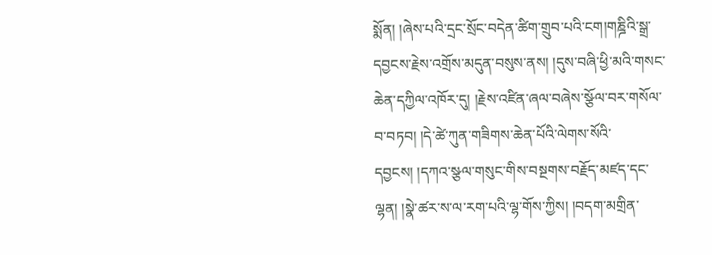སྨོན། །ཞེས་པའི་དྲང་སྲོང་བདེན་ཚིག་གྲུབ་པའི་ངག།གཎྜིའི་སྒྲ་དབྱངས་རྗེས་འགྲོས་མདུན་བསུས་ནས། །དུས་བཞི་ཕྱི་མའི་གསང་ཆེན་དཀྱིལ་འཁོར་དུ། །རྗེས་འཛིན་ཞལ་བཞེས་སྩོལ་བར་གསོལ་བ་བཏབ། །དེ་ཚེ་ཀུན་གཟིགས་ཆེན་པོའི་ལེགས་སོའི་དབྱངས། །དཀའ་སྩལ་གསུང་གིས་བསྔགས་བརྗོད་མཛད་དང་ལྷན། །སྣེ་ཚར་ས་ལ་རག་པའི་ལྷ་གོས་ཀྱིས། །བདག་མགྲིན་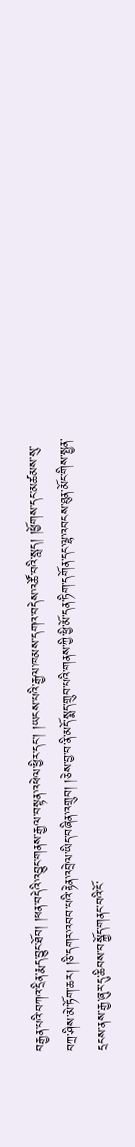བརྒྱན་པའི་བཀའ་དྲིན་རྨད་བྱུང་ཐོབ། །ཕན་བདེའི་འབྱུང་གནས་རྒྱལ་བསྟན་འཕེལ་ཕྱིར་དང་། །ཡངས་པའི་རྒྱལ་ཁམས་དགའ་བདེས་འཚོ་བའི་སླད། །ཕྱོགས་དང་མཚམས་སུ་བཀྲ་ཤིས་མེ་ཏོག་ཆར། །ཅི་དགར་འབབ་པའི་རྟེན་འབྲེལ་ཡིད་བཞིན་འགྲུབ། །ཅེས་བྱ་བ་ནི་མདོ་སྨད་གྲུབ་པའི་གནས་ཀྱི་ཕྱི་མོ་དན་ཏིག་དགོན་དང་ལྷ་འབངས་ཐུན་མོང་གིས་སྤྱན་དྲངས་ནས་རྒྱ་ཞུར་དུ་ཆིབས་བསྐྱོད་གནང་བའི་ངོ་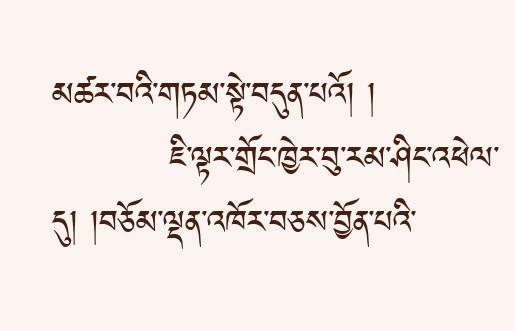མཚར་བའི་གཏམ་སྟེ་བདུན་པའོ། །
          ཇི་ལྟར་གྲོང་ཁྱེར་བུ་རམ་ཤིང་འཕེལ་དུ། །བཅོམ་ལྡན་འཁོར་བཅས་བྱོན་པའི་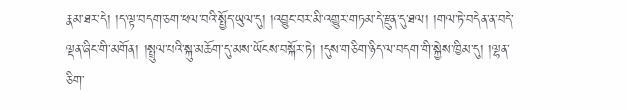རྣམ་ཐར་དེ། །ད་ལྟ་བདག་ཅག་ཕལ་བའི་སྤྱོད་ཡུལ་དུ། །འབྱུང་བར་མི་འགྱུར་གཏམ་དེ་རྫུན་དུ་ཐལ། །གལ་ཏེ་བདེན་ན་བདེ་ལྡན་ཞིང་གི་མགོན། །སྤྲུལ་པའི་སྐུ་མཆོག་དུ་མས་ཡོངས་བསྐོར་ཏེ། །དུས་གཅིག་ཉིད་ལ་བདག་གི་སྐྱེས་ཁྱིམ་དུ། །ལྷན་ཅིག་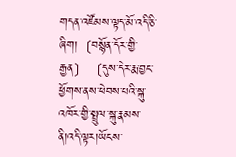གདན་འཛོམས་ལྟད་མོ་འདི་ཅི་ཞིག།〔བསྙོན་དོར་གྱི་རྒྱན〕〔དུས་དེར་རྨ་བྱང་ཕྱོགས་ནས་ཕེབས་པའི་སྐུ་འཁོར་གྱི་སྤྲུལ་སྐུ་རྣམས་ནི།འདི་ལྟར།ཡོངས་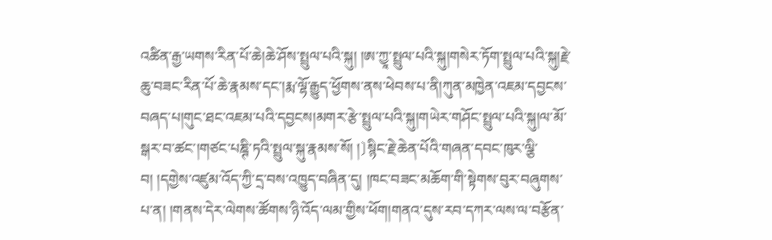འཚིན་རྒྱ་ཡགས་རིན་པོ་ཆེ།ཆེ་ཤོས་སྤྲུལ་པའི་སྐུ། །ཨ་ཀྱཱ་སྤྲུལ་པའི་སྐུ།གསེར་ཏོག་སྤྲུལ་པའི་སྐུ།རྗེ་ཆུ་བཟང་རིན་པོ་ཆེ་རྣམས་དང་།རྨ་ལྷོ་རྒྱུད་ཕྱོགས་ནས་ཕེབས་པ་ནི།ཀུན་མཁྱེན་འཇམ་དབྱངས་བཞད་པ།གུང་ཐང་འཇམ་པའི་དབྱངས།མགར་རྩེ་སྤྲུལ་པའི་སྐུ།གཡེར་གཤོང་སྤྲུལ་པའི་སྐུ།ལ་མོ་སྒར་བ་ཚང་།གཙང་པཎྚི་ཏའི་སྤྲུལ་སྐུ་རྣམས་སོ། །〕སྙིང་རྗེ་ཆེན་པོའི་གཞན་དབང་ཁུར་ལྕི་བ། །དགྱེས་འཛུམ་འོད་ཀྱི་དྲ་བས་འཁྱུད་བཞིན་དུ། །ཁང་བཟང་མཆོག་གི་སྟེགས་བུར་བཞུགས་པ་ན། །གནས་དེར་ལེགས་ཚོགས་ཉི་འོད་ལམ་གྱིས་ཕོག།གནའ་དུས་རབ་དཀར་ལས་ལ་བརྩོན་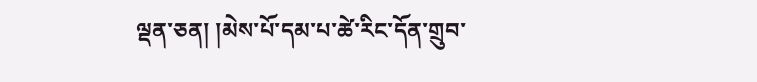ལྡན་ཅན། །མེས་པོ་དམ་པ་ཚེ་རིང་དོན་གྲུབ་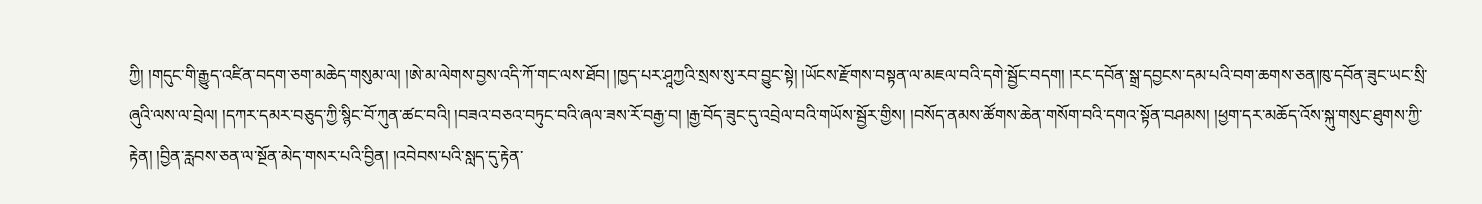ཀྱི། །གདུང་གི་རྒྱུད་འཛིན་བདག་ཅག་མཆེད་གསུམ་ལ། །ཨེ་མ་ལེགས་བྱས་འདི་ཀོ་གང་ལས་ཐོབ། །ཁྱད་པར་ཤཱཀྱའི་སྲས་སུ་རབ་བྱུང་སྟེ། །ཡོངས་རྫོགས་བསྟན་ལ་མཇལ་བའི་དགེ་སྦྱོང་བདག། །རང་དབོན་སྒྲ་དབྱངས་དམ་པའི་བག་ཆགས་ཅན།ཁུ་དབོན་ཟུང་ཡང་སྲི་ཞུའི་ལས་ལ་བྲེལ། །དཀར་དམར་བཅུད་ཀྱི་སྙིང་བོ་ཀུན་ཚང་བའི། །བཟའ་བཅའ་བཏུང་བའི་ཞལ་ཟས་རོ་བརྒྱ་བ། །རྒྱ་བོད་ཟུང་དུ་འབྲེལ་བའི་གཡོས་སྦྱོར་གྱིས། །བསོད་ནམས་ཚོགས་ཆེན་གསོག་བའི་དགའ་སྟོན་བཤམས། །ཕྱག་དར་མཆོད་འོས་སྐུ་གསུང་ཐུགས་ཀྱི་རྟེན། །བྱིན་རླབས་ཅན་ལ་སྔོན་མེད་གསར་པའི་བྱིན། །འབེབས་པའི་སླད་དུ་རྟེན་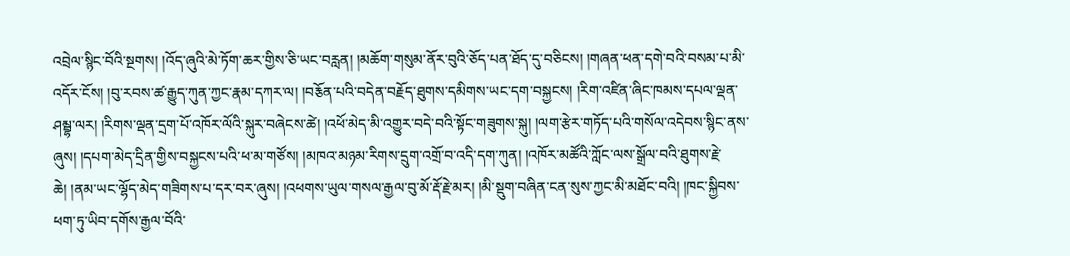འབྲེལ་སྙིང་བོའི་སྔགས། །འོད་ཞུའི་མེ་ཏོག་ཆར་གྱིས་ཅི་ཡང་བརླན། །མཆོག་གསུམ་ནོར་བུའི་ཅོད་པན་ཐོད་དུ་བཅིངས། །གཞན་ཕན་དགེ་བའི་བསམ་པ་མི་འདོར་ངོས། །བུ་རབས་ཚ་རྒྱུད་ཀུན་ཀྱང་རྣམ་དཀར་ལ། །བརྕོན་པའི་བདེན་བརྗོད་ཐུགས་དམིགས་ཡང་དག་བསྐྱངས། །རིག་འཛིན་ཞིང་ཁམས་དཔལ་ལྡན་ཤམྦྷ་ལར། །རིགས་ལྡན་དྲག་པོ་འཁོར་ལོའི་སྐུར་བཞེངས་ཚེ། །འཕོ་མེད་མི་འགྱུར་བདེ་བའི་སྟོང་གཟུགས་སྐུ། །ལག་རྩེར་གཏོད་པའི་གསོལ་འདེབས་སྙིང་ནས་ཞུས། །དཔག་མེད་དྲིན་གྱིས་བསྐྱངས་པའི་ཕ་མ་གཙོས། །མཁའ་མཉམ་རིགས་དྲུག་འགྲོ་བ་འདི་དག་ཀུན། །འཁོར་མཚོའི་ཀློང་ལས་སྒྲོལ་བའི་ཐུགས་རྗེ་ཆེ། །ནམ་ཡང་ལྷོད་མེད་གཟིགས་པ་དར་བར་ཞུས། །འཕགས་ཡུལ་གསལ་རྒྱལ་བུ་མོ་རྡོ་རྗེ་མར། །མི་སྡུག་བཞིན་ངན་སུས་ཀྱང་མི་མཐོང་བའི། །ཁང་སྐྱིབས་ཕག་ཏུ་ཡིབ་དགོས་རྒྱལ་བོའི་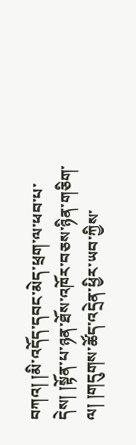བཀའ། །མི་འདོད་དབང་མེད་ཕྲག་ལ་ཕབ་པ་དེས། །སྟོན་པ་ཉན་ཐོས་འཁོར་བཅས་ཉིན་གཅིག་ལ། །གདུགས་ཚོད་འདྲེན་ཕྱིར་ཡབ་ཀྱིས་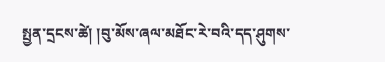སྤྱན་དྲངས་ཚེ། །བུ་མོས་ཞལ་མཐོང་རེ་བའི་དད་ཤུགས་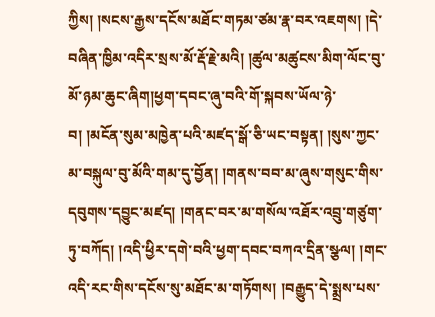ཀྱིས། །སངས་རྒྱས་དངོས་མཐོང་གཏམ་ཙམ་རྣ་བར་འཇགས། །དེ་བཞིན་ཁྱིམ་འདིར་སྲས་མོ་རྡོ་རྗེ་མའི། །ཚུལ་མཚུངས་མིག་ལོང་བུ་མོ་ཉམ་ཆུང་ཞིག།ཕྱག་དབང་ཞུ་བའི་གོ་སྐབས་ཡོལ་ཉེ་བ། །མངོན་སུམ་མཁྱེན་པའི་མཛད་སྒོ་ཅི་ཡང་བསྟན། །སུས་ཀྱང་མ་བསྐུལ་བུ་མོའི་གམ་དུ་བྱོན། །གནས་བབ་མ་ཞུས་གསུང་གིས་དབུགས་དབྱུང་མཛད། །གནང་བར་མ་གསོལ་འཐོར་འབྲུ་གཙུག་ཏུ་བཀོད། །འདི་ཕྱིར་དགེ་བའི་ཕྱག་དབང་བཀའ་དྲིན་སྩལ། །གང་འདི་རང་གིས་དངོས་སུ་མཐོང་མ་གཏོགས། །བརྒྱུད་དེ་སྨྲས་པས་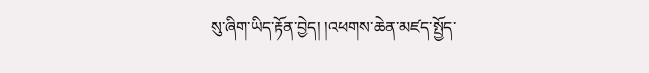སུ་ཞིག་ཡིད་རྟོན་བྱེད། །འཕགས་ཆེན་མཛད་སྤྱོད་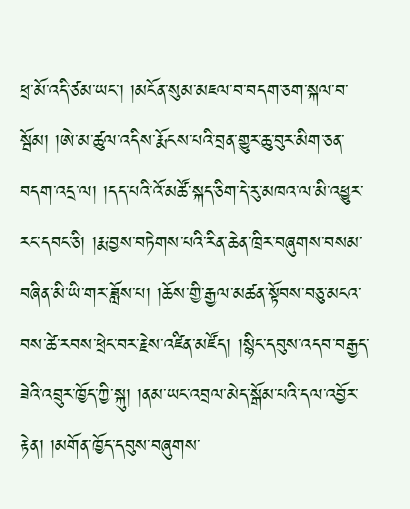ཕྲ་མོ་འདི་ཙམ་ཡང་། །མངོན་སུམ་མཇལ་བ་བདག་ཅག་སྐལ་བ་སྦོམ། །ཨེ་མ་ཚུལ་འདིས་རྨོངས་པའི་བྲན་གྱུར་ཆུ་བུར་མིག་ཅན་བདག་འདྲ་ལ། །དད་པའི་འོ་མཚོ་སྐད་ཅིག་དེ་རུ་མཁའ་ལ་མི་འཕྱུར་རང་དབང་ཅི། །རྨ་བྱས་བཏེགས་པའི་རིན་ཆེན་ཁྲིར་བཞུགས་བསམ་བཞིན་མི་ཡི་གར་ཟློས་པ། །ཆོས་གྱི་རྒྱལ་མཚན་སྟོབས་བཅུ་མངའ་བས་ཚེ་རབས་ཕྲེང་བར་རྗེས་འཛིན་མཛོད། །སྙིང་དབུས་འདབ་བརྒྱད་ཟེའི་འབྲུར་ཁྱོད་ཀྱི་སྐུ། །ནམ་ཡང་འབྲལ་མེད་སྒོམ་པའི་དལ་འབྱོར་རྟེན། །མགོན་ཁྱོད་དབུས་བཞུགས་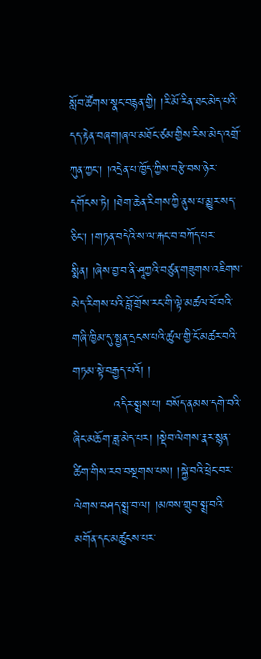སློབ་ཚོགས་སྣང་བརྙན་གྱི། །རི་མོ་རིན་ཐང་མེད་པའི་དད་རྟེན་བཞག།ཞལ་མཐོང་ཙམ་གྱིས་རིས་མེད་འགྲོ་ཀུན་ཀྱང་། །འདྲེན་པ་ཁྱོད་ཀྱིས་བརྩེ་བས་ཉེར་དགོངས་ཏེ། །ཐེག་ཆེན་རིགས་ཀྱི་ནུས་པ་མྱུར་སད་ཅིང་། །གཏན་བདེའི་ས་ལ་རྐང་བ་བཀོད་པར་སྨིན། །ཞེས་བྱ་བ་ནི་ཤཱཀྱའི་བཙུན་གཟུགས་འཇིགས་མེད་རིགས་པའི་བློ་གྲོས་རང་གི་ལྟེ་མཚལ་ཕོ་བའི་གཞི་ཁྱིམ་དུ་སྤྱན་དྲངས་པའི་ཚུལ་གྱི་ངོ་མཚར་བའི་གཏམ་སྟེ་བརྒྱད་པའོ། །
          འདིར་སྨྲས་པ། བསོད་ནམས་དགེ་བའི་ཞིང་མཆོག་ཟླ་མེད་པར། །སྡེབ་ལེགས་རྣར་སྙན་ཚིག་གིས་རབ་བསྔགས་པས། །སྐྱེ་བའི་ཕྲེང་བར་ལེགས་བཤད་སྨྲ་བ་ལ། །མཁས་གྲུབ་སྨྲ་བའི་མགོན་དང་མཚུངས་པར་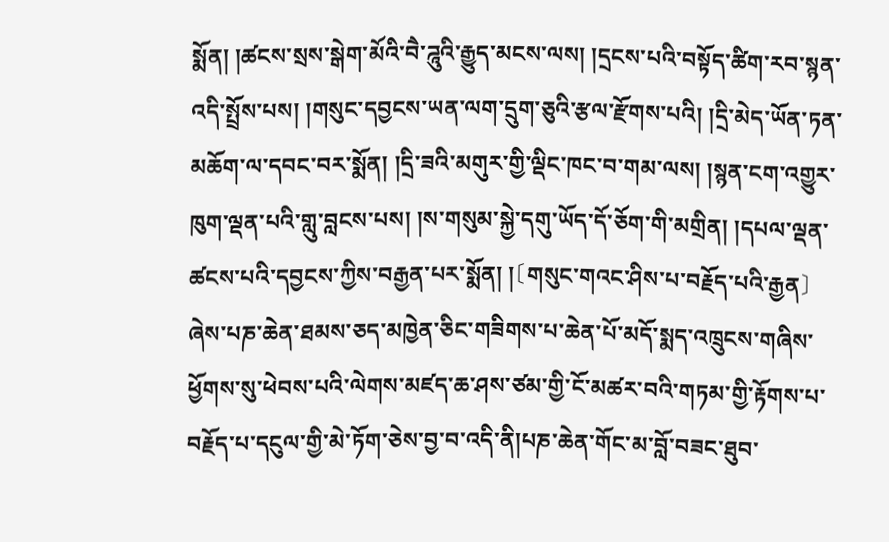སྨོན། །ཚངས་སྲས་སྒེག་མོའི་བཻ་ཌཱུའི་རྒྱུད་མངས་ལས། །དྲངས་པའི་བསྟོད་ཚིག་རབ་སྙན་འདི་སྤྲོས་པས། །གསུང་དབྱངས་ཡན་ལག་དྲུག་ཅུའི་རྩལ་རྫོགས་པའི། །དྲི་མེད་ཡོན་ཏན་མཆོག་ལ་དབང་བར་སྨོན། །དྲི་ཟའི་མགུར་གྱི་ལྡིང་ཁང་བ་གམ་ལས། །སྙན་ངག་འགྱུར་ཁུག་ལྡན་པའི་གླུ་བླངས་པས། །ས་གསུམ་སྐྱེ་དགུ་ཡོད་དོ་ཅོག་གི་མགྲིན། །དཔལ་ལྡན་ཚངས་པའི་དབྱངས་ཀྱིས་བརྒྱན་པར་སྨོན། །〔གསུང་གའང་ཤིས་པ་བརྗོད་པའི་རྒྱན〕ཞེས་པཎ་ཆེན་ཐམས་ཅད་མཁྱེན་ཅིང་གཟིགས་པ་ཆེན་པོ་མདོ་སྨད་འཁྲུངས་གཞིས་ཕྱོགས་སུ་ཕེབས་པའི་ལེགས་མཛད་ཆ་ཤས་ཙམ་གྱི་ངོ་མཚར་བའི་གཏམ་གྱི་རྟོགས་པ་བརྗོད་པ་དངུལ་གྱི་མེ་ཏོག་ཅེས་བྱ་བ་འདི་ནི།པཎ་ཆེན་གོང་མ་བློ་བཟང་ཐུབ་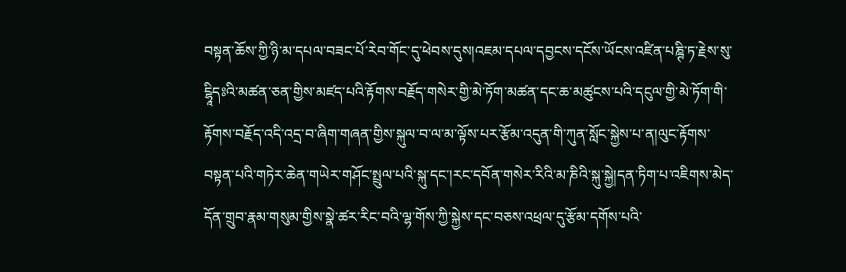བསྟན་ཆོས་ཀྱི་ཉི་མ་དཔལ་བཟང་པོ་རེབ་གོང་དུ་ཕེབས་དུས།འཇམ་དཔལ་དབྱངས་དངོས་ཡོངས་འཛིན་པཎྚི་ཏ་རྗེས་སུ་ངྷཱིདཿའི་མཚན་ཅན་གྱིས་མཛད་པའི་རྟོགས་བརྗོད་གསེར་གྱི་མེ་ཏོག་མཚན་དང་ཆ་མཚུངས་པའི་དངུལ་གྱི་མེ་ཏོག་གི་རྟོགས་བརྗོད་འདི་འདྲ་བ་ཞིག་གཞན་གྱིས་སྐུལ་བ་ལ་མ་ལྟོས་པར་རྩོམ་འདུན་གི་ཀུན་སློང་སྐྱེས་པ་ན།ལུང་རྟོགས་བསྟན་པའི་གཏེར་ཆེན་གཡེར་གཤོང་སྤྲུལ་པའི་སྐུ་དང་།རང་དབོན་གསེར་རིའི་མ་ཎིའི་སྐུ་སྐྱེ།དན་ཏིག་པ་འཇིགས་མེད་དོན་གྲུབ་རྣམ་གསུམ་གྱིས་སྣེ་ཚར་རིང་བའི་ལྷ་གོས་ཀྱི་སྐྱེས་དང་བཅས་འཕྲལ་དུ་རྩོམ་དགོས་པའི་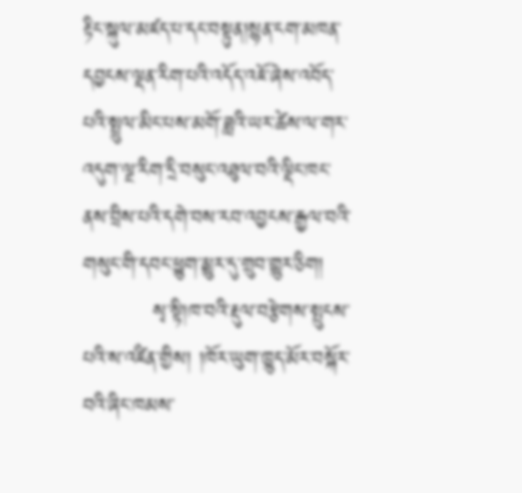རྟིང་སྐུལ་མཛད་པ་དང་བསྟུན།སྙན་ངག་མཁན་དབྱངས་ལྡན་རིག་པའི་འདོད་འཇོ་ཞེས་འབོད་པའི་སྤྲུལ་མིང་པས་མགོ་ཟླའི་ཡར་ཚེས་ལ་གར་འདུག་ལྔ་རིག་དྲི་བསུང་འཐུལ་བའི་ལྡིང་ཁང་ནས་བྲིས་པའི་དགེ་བས་རབ་འབྱངས་རྒྱལ་བའི་གསུང་གི་དབང་ཕྱུག་མྱུར་དུ་གྲུབ་གྱུར་ཅིག།
          སྭ་སྟི།ཁ་བའི་རྡུལ་བརྩེགས་སྤུངས་པའི་ས་འཛིན་གྱིས། །ཁོར་ཡུག་ཁྱུད་མོར་བསྐོར་བའི་ཞིང་ཁམས་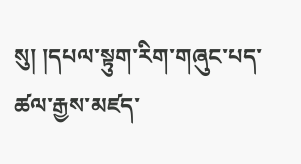སུ། །དཔལ་སྟུག་རིག་གཞུང་པད་ཚལ་རྒྱས་མཛད་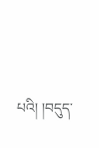པའི། །བདུད་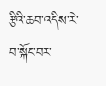རྩིའི་ཆབ་འདིས་རེ་བ་སྐོང་བར་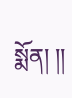སྨོན། །།